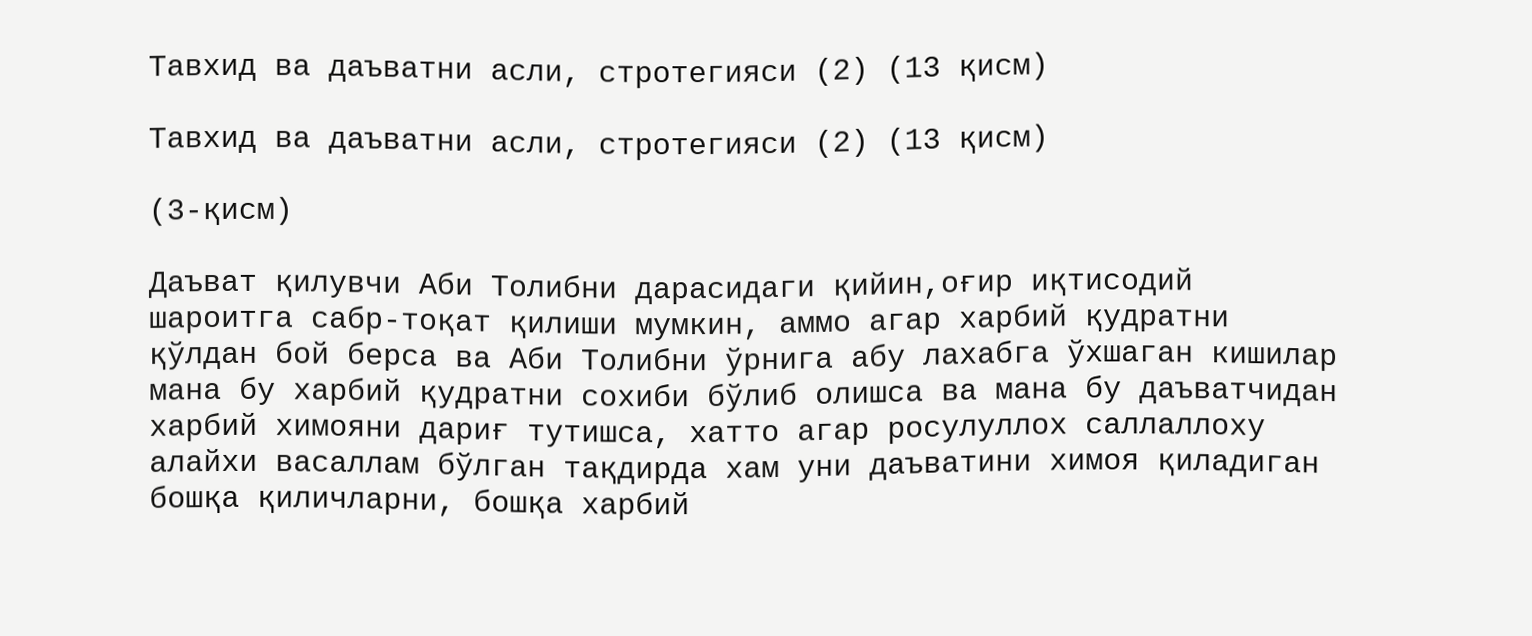Тавхид ва даъватни асли, стротегияси (2) (13 қисм)

Тавхид ва даъватни асли, стротегияси (2) (13 қисм)

(3-қисм)

Даъват қилувчи Аби Толибни дарасидаги қийин,оғир иқтисодий шароитга сабр-тоқат қилиши мумкин, аммо агар харбий қудратни қўлдан бой берса ва Аби Толибни ўрнига абу лахабга ўхшаган кишилар мана бу харбий қудратни сохиби бўлиб олишса ва мана бу даъватчидан харбий химояни дариғ тутишса, хатто агар росулуллох саллаллоху алайхи васаллам бўлган тақдирда хам уни даъватини химоя қиладиган бошқа қиличларни, бошқа харбий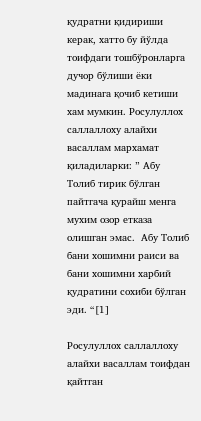қудратни қидириши керак, хатто бу йўлда тоифдаги тошбўронларга дучор бўлиши ёки мадинага қочиб кетиши хам мумкин. Росулуллох саллаллоху алайхи васаллам мархамат қиладиларки: ” Абу Толиб тирик бўлган пайтгача қурайш менга мухим озор етказа олишган эмас.  Абу Толиб бани хошимни раиси ва бани хошимни харбий қудратини сохиби бўлган эди. “[1]

Росулуллох саллаллоху алайхи васаллам тоифдан қайтган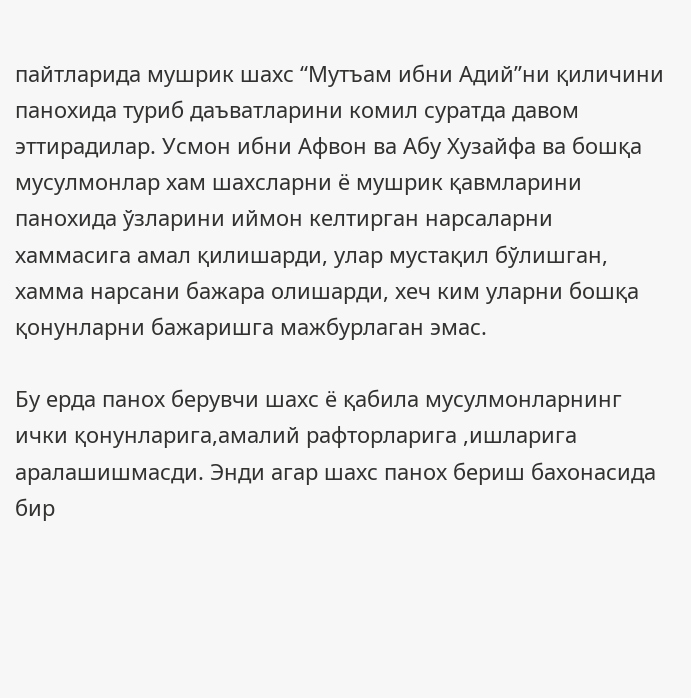пайтларида мушрик шахс “Мутъам ибни Адий”ни қиличини панохида туриб даъватларини комил суратда давом эттирадилар. Усмон ибни Афвон ва Абу Хузайфа ва бошқа мусулмонлар хам шахсларни ё мушрик қавмларини панохида ўзларини иймон келтирган нарсаларни хаммасига амал қилишарди, улар мустақил бўлишган, хамма нарсани бажара олишарди, хеч ким уларни бошқа қонунларни бажаришга мажбурлаган эмас.

Бу ерда панох берувчи шахс ё қабила мусулмонларнинг ички қонунларига,амалий рафторларига ,ишларига аралашишмасди. Энди агар шахс панох бериш бахонасида бир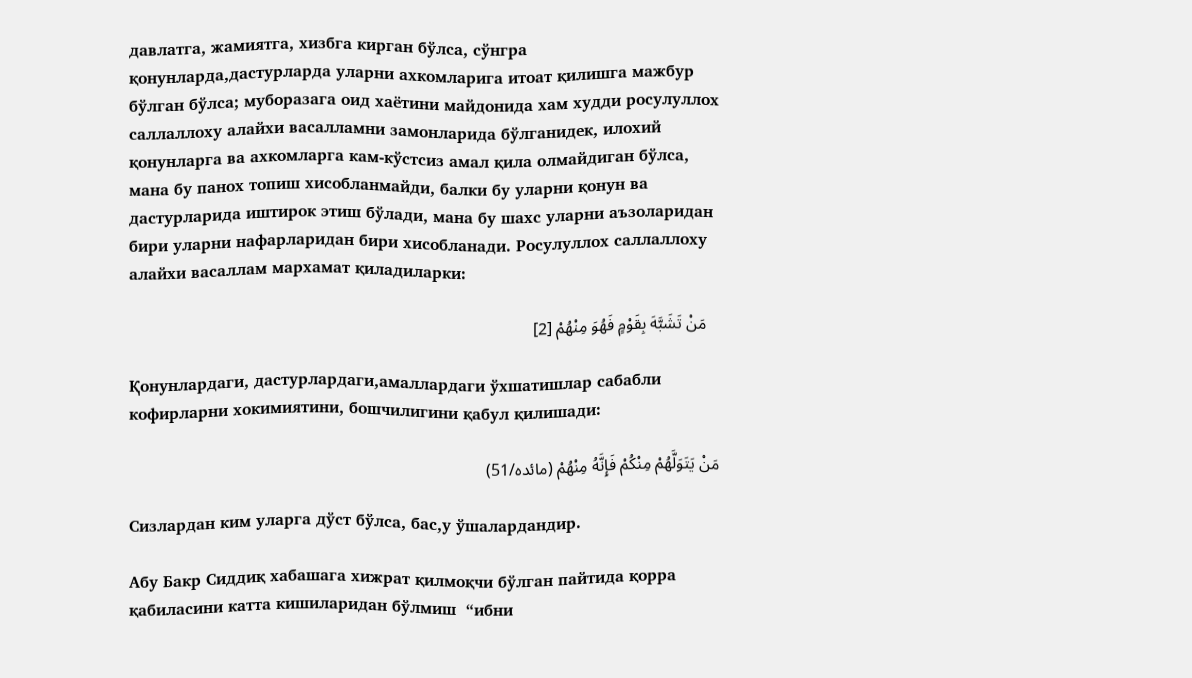давлатга, жамиятга, хизбга кирган бўлса, сўнгра қонунларда,дастурларда уларни ахкомларига итоат қилишга мажбур бўлган бўлса; муборазага оид хаётини майдонида хам худди росулуллох саллаллоху алайхи васалламни замонларида бўлганидек, илохий қонунларга ва ахкомларга кам-кўстсиз амал қила олмайдиган бўлса, мана бу панох топиш хисобланмайди, балки бу уларни қонун ва дастурларида иштирок этиш бўлади, мана бу шахс уларни аъзоларидан бири уларни нафарларидан бири хисобланади. Росулуллох саллаллоху алайхи васаллам мархамат қиладиларки:

   مَنْ تَشَبَّهَ بِقَوْمٍ فَهُوَ مِنْهُمْ [2]

Қонунлардаги, дастурлардаги,амаллардаги ўхшатишлар сабабли кофирларни хокимиятини, бошчилигини қабул қилишади:

مَنْ يَتَوَلَّهُمْ مِنْكُمْ فَإِنَّهُ مِنْهُمْ (مائده/51)

Сизлардан ким уларга дўст бўлса, бас,у ўшалардандир.

Абу Бакр Сиддиқ хабашага хижрат қилмоқчи бўлган пайтида қорра қабиласини катта кишиларидан бўлмиш  “ибни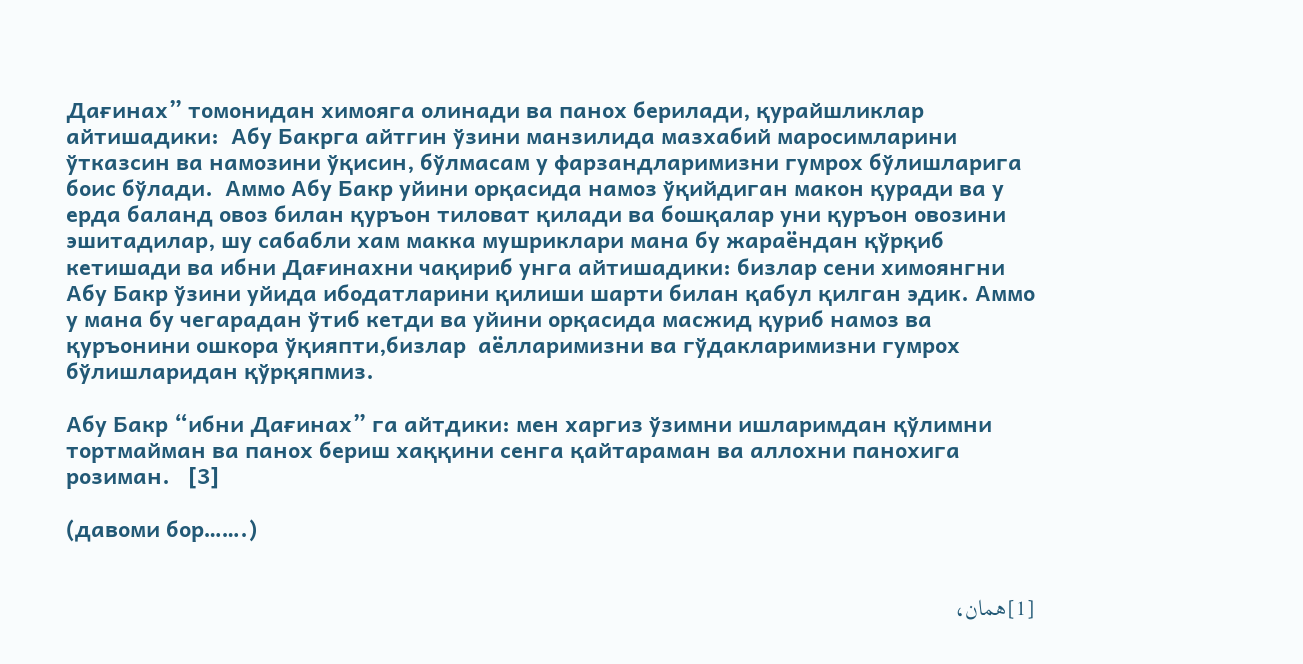Дағинах” томонидан химояга олинади ва панох берилади, қурайшликлар айтишадики:  Абу Бакрга айтгин ўзини манзилида мазхабий маросимларини ўтказсин ва намозини ўқисин, бўлмасам у фарзандларимизни гумрох бўлишларига боис бўлади.  Аммо Абу Бакр уйини орқасида намоз ўқийдиган макон қуради ва у ерда баланд овоз билан қуръон тиловат қилади ва бошқалар уни қуръон овозини эшитадилар, шу сабабли хам макка мушриклари мана бу жараёндан қўрқиб кетишади ва ибни Дағинахни чақириб унга айтишадики: бизлар сени химоянгни Абу Бакр ўзини уйида ибодатларини қилиши шарти билан қабул қилган эдик. Аммо у мана бу чегарадан ўтиб кетди ва уйини орқасида масжид қуриб намоз ва қуръонини ошкора ўқияпти,бизлар  аёлларимизни ва гўдакларимизни гумрох бўлишларидан қўрқяпмиз.

Абу Бакр “ибни Дағинах” га айтдики: мен харгиз ўзимни ишларимдан қўлимни тортмайман ва панох бериш хаққини сенга қайтараман ва аллохни панохига розиман.   [3]

(давоми бор…….)


[1]همان،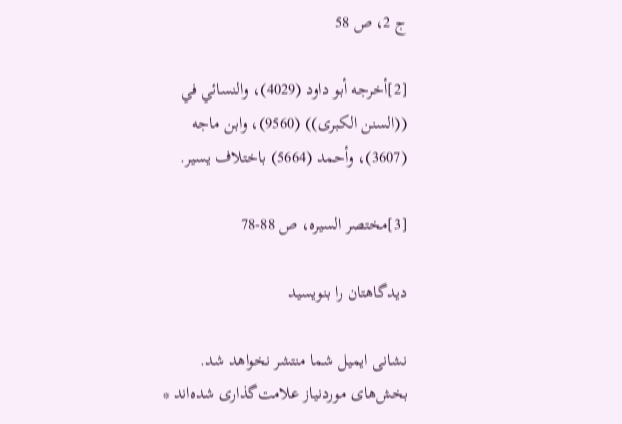ج 2، ص 58

[2]أخرجه أبو داود (4029)، والنسائي في ((السنن الكبرى)) (9560)، وابن ماجه (3607)، وأحمد (5664) باختلاف يسير.

[3]مختصر السیره، ص 88-78

دیدگاهتان را بنویسید

نشانی ایمیل شما منتشر نخواهد شد. بخش‌های موردنیاز علامت‌گذاری شده‌اند *